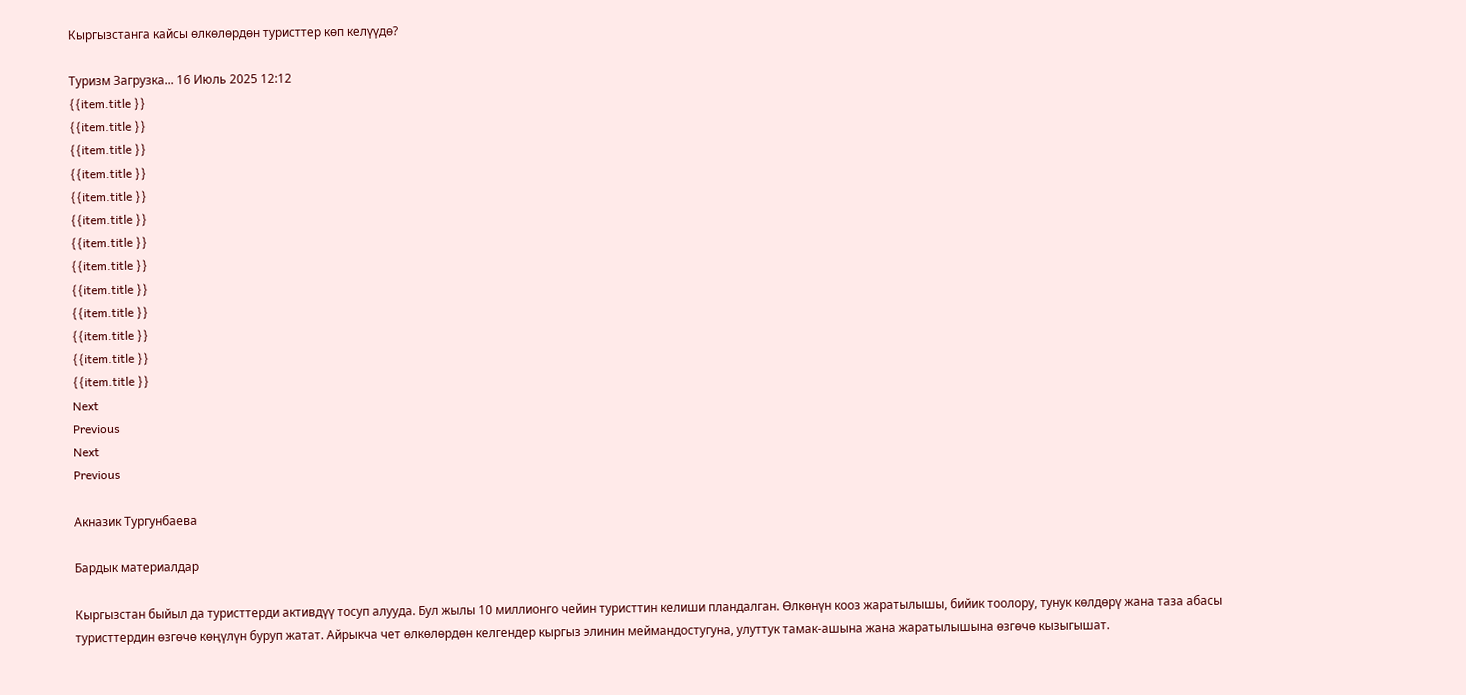Кыргызстанга кайсы өлкөлөрдөн туристтер көп келүүдө?

Туризм Загрузка... 16 Июль 2025 12:12
{{item.title }}
{{item.title }}
{{item.title }}
{{item.title }}
{{item.title }}
{{item.title }}
{{item.title }}
{{item.title }}
{{item.title }}
{{item.title }}
{{item.title }}
{{item.title }}
{{item.title }}
Next
Previous
Next
Previous

Акназик Тургунбаева

Бардык материалдар

Кыргызстан быйыл да туристтерди активдүү тосуп алууда. Бул жылы 10 миллионго чейин туристтин келиши пландалган. Өлкөнүн кооз жаратылышы, бийик тоолору, тунук көлдөрү жана таза абасы туристтердин өзгөчө көңүлүн буруп жатат. Айрыкча чет өлкөлөрдөн келгендер кыргыз элинин меймандостугуна, улуттук тамак-ашына жана жаратылышына өзгөчө кызыгышат.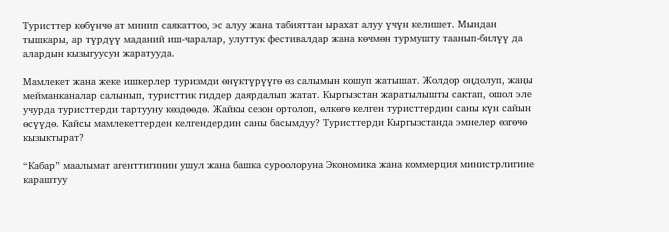Туристтер көбүнчө ат минип саякаттоо, эс алуу жана табияттан ырахат алуу үчүн келишет. Мындан тышкары, ар түрдүү маданий иш-чаралар, улуттук фестивалдар жана көчмөн турмушту таанып-билүү да алардын кызыгуусун жаратууда.

Мамлекет жана жеке ишкерлер туризмди өнүктүрүүгө өз салымын кошуп жатышат. Жолдор оңдолуп, жаңы мейманканалар салынып, туристтик гиддер даярдалып жатат. Кыргызстан жаратылышты сактап, ошол эле учурда туристтерди тартууну көздөөдө. Жайкы сезон ортолоп, өлкөгө келген туристтердин саны күн сайын өсүүдө. Кайсы мамлекеттерден келгендердин саны басымдуу? Туристтерди Кыргызстанда эмнелер өзгөчө кызыктырат?

“Кабар” маалымат агенттигинин ушул жана башка суроолоруна Экономика жана коммерция министрлигине караштуу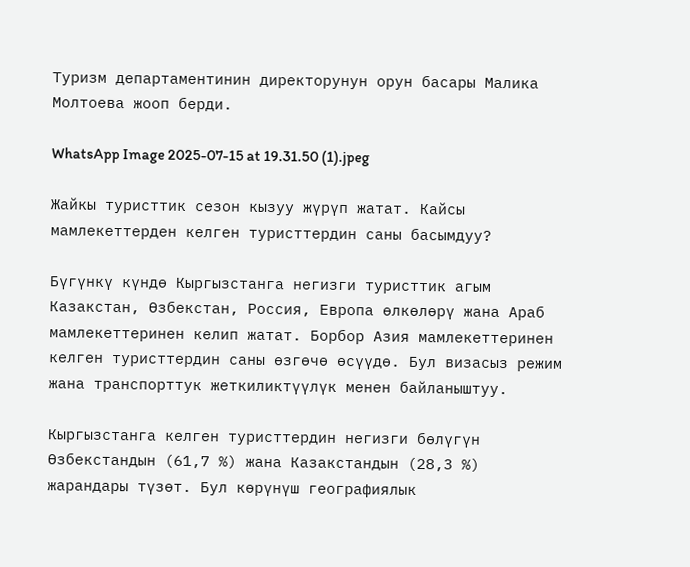Туризм департаментинин директорунун орун басары Малика Молтоева жооп берди.

WhatsApp Image 2025-07-15 at 19.31.50 (1).jpeg

Жайкы туристтик сезон кызуу жүрүп жатат. Кайсы мамлекеттерден келген туристтердин саны басымдуу?

Бүгүнкү күндө Кыргызстанга негизги туристтик агым Казакстан, Өзбекстан, Россия, Европа өлкөлөрү жана Араб мамлекеттеринен келип жатат. Борбор Азия мамлекеттеринен келген туристтердин саны өзгөчө өсүүдө. Бул визасыз режим жана транспорттук жеткиликтүүлүк менен байланыштуу.

Кыргызстанга келген туристтердин негизги бөлүгүн Өзбекстандын (61,7 %) жана Казакстандын (28,3 %) жарандары түзөт. Бул көрүнүш географиялык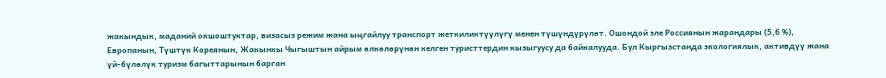жакындык, маданий окшоштуктар, визасыз режим жана ыңгайлуу транспорт жеткиликтүүлүгү менен түшүндүрүлөт. Ошондой эле Россиянын жарандары (5,6 %), Европанын, Түштүк Кореянын, Жакынкы Чыгыштын айрым өлкөлөрүнөн келген туристтердин кызыгуусу да байкалууда. Бул Кыргызстанда экологиялык, активдүү жана үй-бүлөлүк туризм багыттарынын барган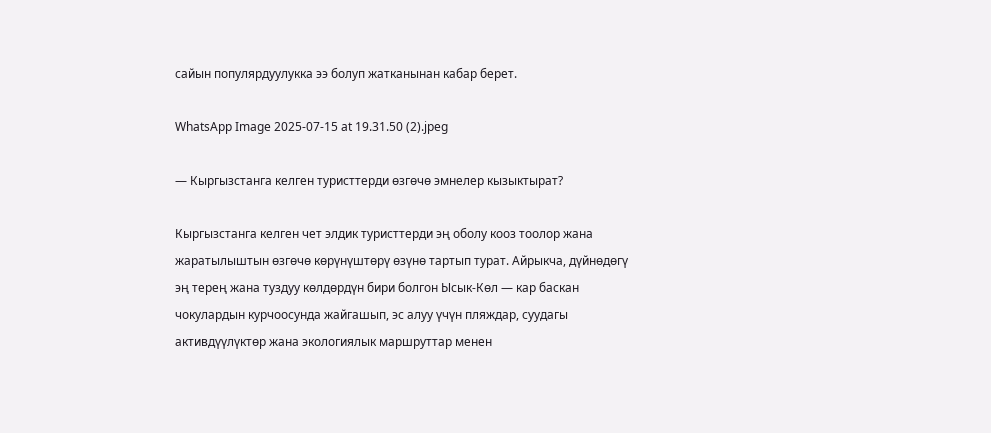сайын популярдуулукка ээ болуп жатканынан кабар берет.

WhatsApp Image 2025-07-15 at 19.31.50 (2).jpeg

— Кыргызстанга келген туристтерди өзгөчө эмнелер кызыктырат?

Кыргызстанга келген чет элдик туристтерди эң оболу кооз тоолор жана жаратылыштын өзгөчө көрүнүштөрү өзүнө тартып турат. Айрыкча, дүйнөдөгү эң терең жана туздуу көлдөрдүн бири болгон Ысык-Көл — кар баскан чокулардын курчоосунда жайгашып, эс алуу үчүн пляждар, суудагы активдүүлүктөр жана экологиялык маршруттар менен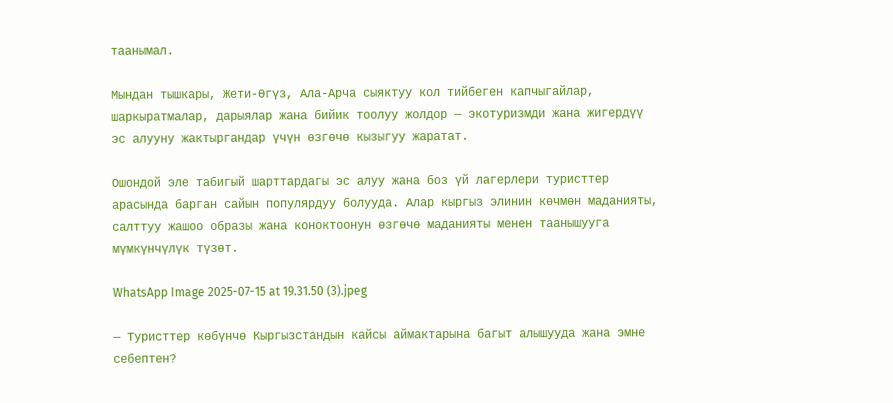таанымал.

Мындан тышкары, Жети-Өгүз, Ала-Арча сыяктуу кол тийбеген капчыгайлар, шаркыратмалар, дарыялар жана бийик тоолуу жолдор — экотуризмди жана жигердүү эс алууну жактыргандар үчүн өзгөчө кызыгуу жаратат.

Ошондой эле табигый шарттардагы эс алуу жана боз үй лагерлери туристтер арасында барган сайын популярдуу болууда. Алар кыргыз элинин көчмөн маданияты, салттуу жашоо образы жана коноктоонун өзгөчө маданияты менен таанышууга мүмкүнчүлүк түзөт.

WhatsApp Image 2025-07-15 at 19.31.50 (3).jpeg

— Туристтер көбүнчө Кыргызстандын кайсы аймактарына багыт алышууда жана эмне себептен?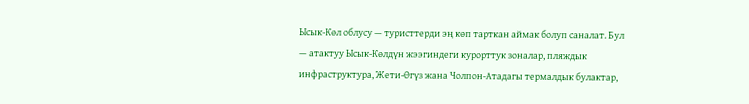Ысык-Көл облусу — туристтерди эң көп тарткан аймак болуп саналат. Бул — атактуу Ысык-Көлдүн жээгиндеги курорттук зоналар, пляждык инфраструктура, Жети-Өгүз жана Чолпон-Атадагы термалдык булактар,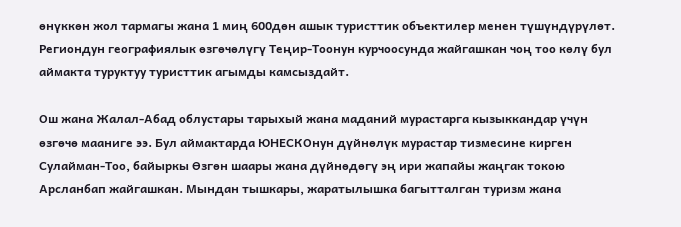өнүккөн жол тармагы жана 1 миң 600дөн ашык туристтик объектилер менен түшүндүрүлөт. Региондун географиялык өзгөчөлүгү Теңир-Тоонун курчоосунда жайгашкан чоң тоо көлү бул аймакта туруктуу туристтик агымды камсыздайт.

Ош жана Жалал-Абад облустары тарыхый жана маданий мурастарга кызыккандар үчүн өзгөчө мааниге ээ. Бул аймактарда ЮНЕСКОнун дүйнөлүк мурастар тизмесине кирген Сулайман-Тоо, байыркы Өзгөн шаары жана дүйнөдөгү эң ири жапайы жаңгак токою Арсланбап жайгашкан. Мындан тышкары, жаратылышка багытталган туризм жана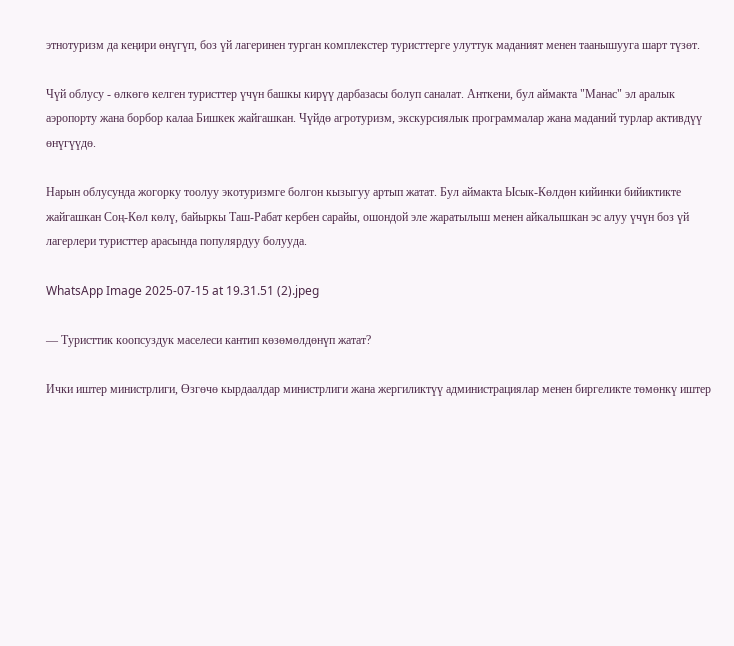этнотуризм да кеңири өнүгүп, боз үй лагеринен турган комплекстер туристтерге улуттук маданият менен таанышууга шарт түзөт.

Чүй облусу - өлкөгө келген туристтер үчүн башкы кирүү дарбазасы болуп саналат. Анткени, бул аймакта "Манас" эл аралык аэропорту жана борбор калаа Бишкек жайгашкан. Чүйдө агротуризм, экскурсиялык программалар жана маданий турлар активдүү өнүгүүдө.

Нарын облусунда жогорку тоолуу экотуризмге болгон кызыгуу артып жатат. Бул аймакта Ысык-Көлдөн кийинки бийиктикте жайгашкан Соң-Көл көлү, байыркы Таш-Рабат кербен сарайы, ошондой эле жаратылыш менен айкалышкан эс алуу үчүн боз үй лагерлери туристтер арасында популярдуу болууда.

WhatsApp Image 2025-07-15 at 19.31.51 (2).jpeg

— Туристтик коопсуздук маселеси кантип көзөмөлдөнүп жатат?

Ички иштер министрлиги, Өзгөчө кырдаалдар министрлиги жана жергиликтүү администрациялар менен биргеликте төмөнкү иштер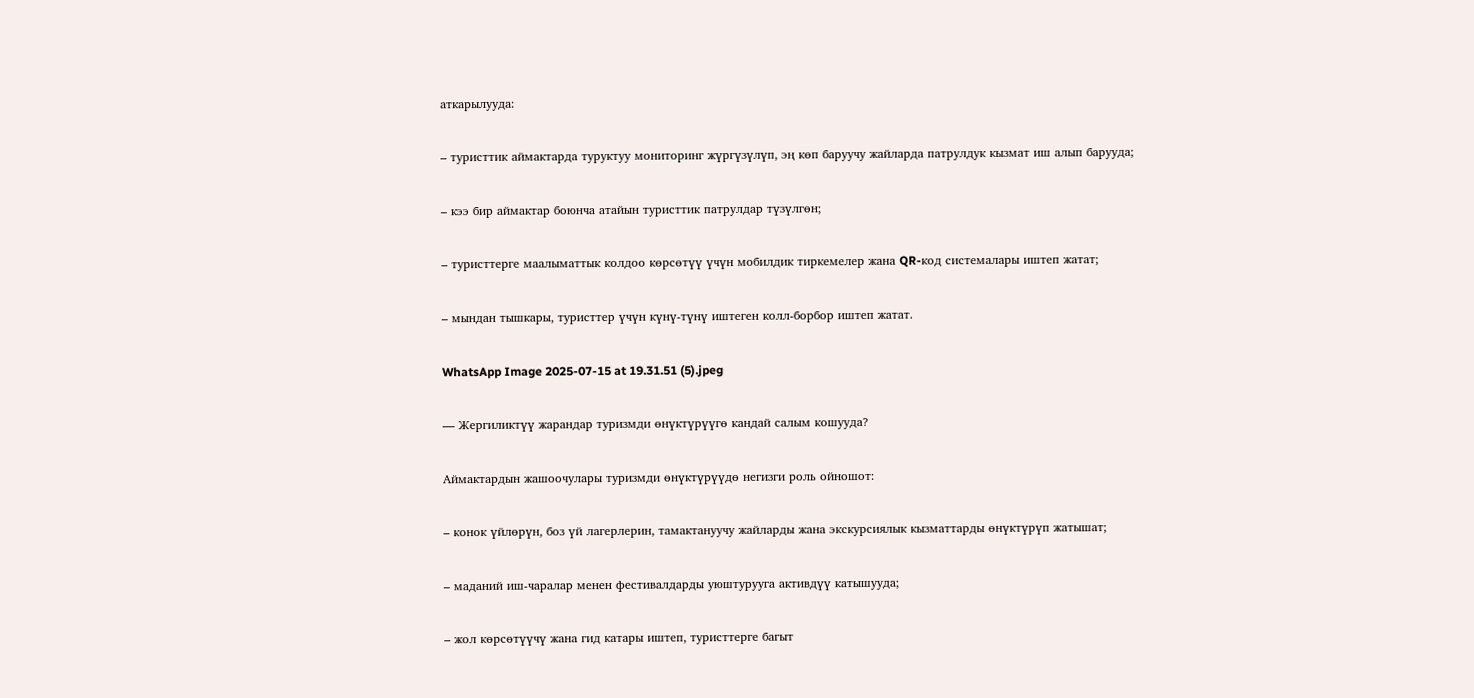аткарылууда:

– туристтик аймактарда туруктуу мониторинг жүргүзүлүп, эң көп баруучу жайларда патрулдук кызмат иш алып барууда;

– кээ бир аймактар боюнча атайын туристтик патрулдар түзүлгөн;

– туристтерге маалыматтык колдоо көрсөтүү үчүн мобилдик тиркемелер жана QR-код системалары иштеп жатат;

– мындан тышкары, туристтер үчүн күнү-түнү иштеген колл-борбор иштеп жатат.

WhatsApp Image 2025-07-15 at 19.31.51 (5).jpeg

— Жергиликтүү жарандар туризмди өнүктүрүүгө кандай салым кошууда?

Аймактардын жашоочулары туризмди өнүктүрүүдө негизги роль ойношот:

– конок үйлөрүн, боз үй лагерлерин, тамактануучу жайларды жана экскурсиялык кызматтарды өнүктүрүп жатышат;

– маданий иш-чаралар менен фестивалдарды уюштурууга активдүү катышууда;

– жол көрсөтүүчү жана гид катары иштеп, туристтерге багыт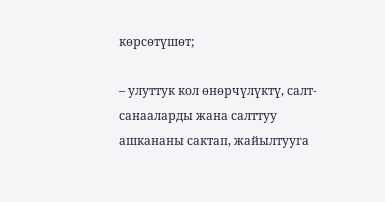көрсөтүшөт;

– улуттук кол өнөрчүлүктү, салт-санааларды жана салттуу ашкананы сактап, жайылтууга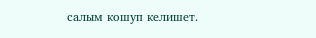салым кошуп келишет.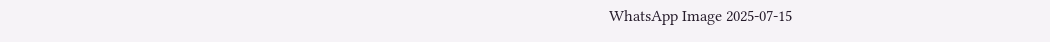WhatsApp Image 2025-07-15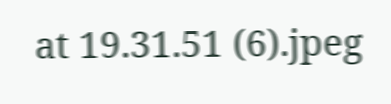at 19.31.51 (6).jpeg